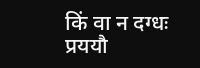किं वा न दग्धः प्रययौ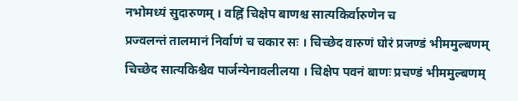नभोमध्यं सुदारुणम् । वह्निं चिक्षेप बाणश्च सात्यकिर्वारुणेन च
प्रज्वलन्तं तालमानं निर्वाणं च चकार सः । चिच्छेद वारुणं घोरं प्रजण्डं भीममुल्बणम्
चिच्छेद सात्यकिश्चैव पार्जन्येनावलीलया । चिक्षेप पवनं बाणः प्रचण्डं भीममुल्बणम्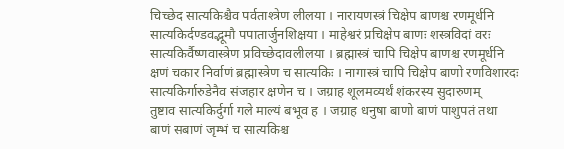चिच्छेद सात्यकिश्चैव पर्वताश्त्रेण लीलया । नारायणस्त्रं चिक्षेप बाणश्च रणमूर्धनि
सात्यकिर्दण्डवद्भूमौ पपातार्जुनशिक्षया । माहेश्वरं प्रचिक्षेप बाणः शस्त्रविदां वरः
सात्यकिर्वैष्णवास्त्रेण प्रविच्छेदावलीलया । ब्रह्मास्त्रं चापि चिक्षेप बाणश्च रणमूर्धनि
क्षणं चकार निर्वाणं ब्रह्मास्त्रेण च सात्यकिः । नागास्त्रं चापि चिक्षेप बाणो रणविशारदः
सात्यकिर्गारुडेनैव संजहार क्षणेन च । जग्राह शूलमव्यर्थं शंकरस्य सुदारुणम्
तुष्टाव सात्यकिर्दुर्गा गले माल्यं बभूव ह । जग्राह धनुषा बाणो बाणं पाशुपतं तथा
बाणं सबाणं जृम्भं च सात्यकिश्च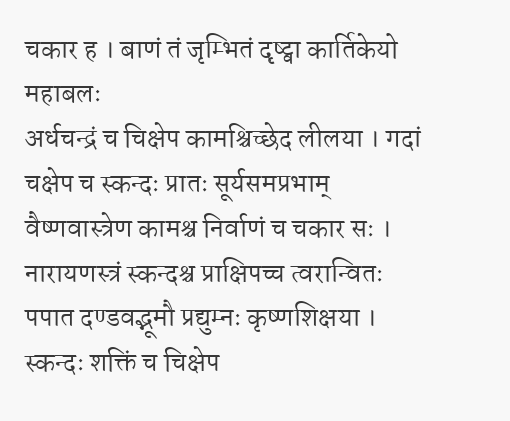चकार ह । बाणं तं जृम्भितं दृष्ट्वा कार्तिकेयो महाबलः
अर्धचन्द्रं च चिक्षेप कामश्चिच्छेद लीलया । गदां चक्षेप च स्कन्दः प्रातः सूर्यसमप्रभाम्
वैष्णवास्त्रेण कामश्च निर्वाणं च चकार सः । नारायणस्त्रं स्कन्दश्च प्राक्षिपच्च त्वरान्वितः
पपात दण्डवद्भूमौ प्रद्युम्नः कृष्णशिक्षया । स्कन्दः शक्तिं च चिक्षेप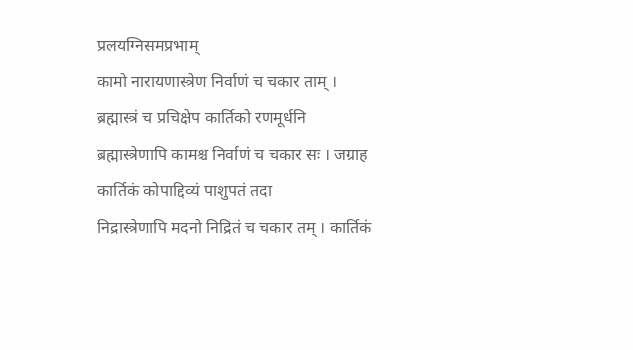प्रलयग्निसमप्रभाम्
कामो नारायणास्त्रेण निर्वाणं च चकार ताम् । ब्रह्मास्त्रं च प्रचिक्षेप कार्तिको रणमूर्धनि
ब्रह्मास्त्रेणापि कामश्च निर्वाणं च चकार सः । जग्राह कार्तिकं कोपाद्दिव्यं पाशुपतं तदा
निद्रास्त्रेणापि मदनो निद्रितं च चकार तम् । कार्तिकं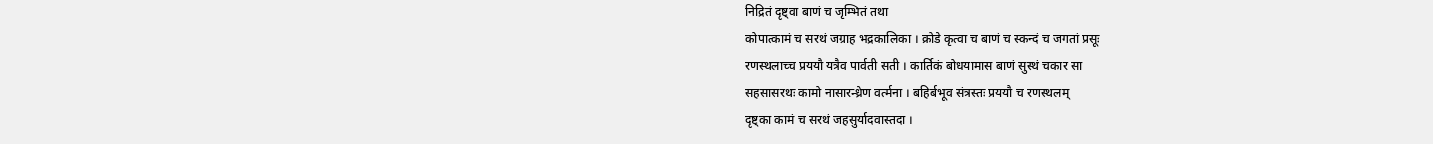निद्रितं दृष्ट्वा बाणं च जृम्भितं तथा
कोपात्कामं च सरथं जग्राह भद्रकालिका । क्रोडे कृत्वा च बाणं च स्कन्दं च जगतां प्रसूः
रणस्थलाच्च प्रययौ यत्रैव पार्वती सती । कार्तिकं बोधयामास बाणं सुस्थं चकार सा
सहसासरथः कामो नासारन्ध्रेण वर्त्मना । बहिर्बभूव संत्रस्तः प्रययौ च रणस्थलम्
दृष्ट्का कामं च सरथं जहसुर्यादवास्तदा ।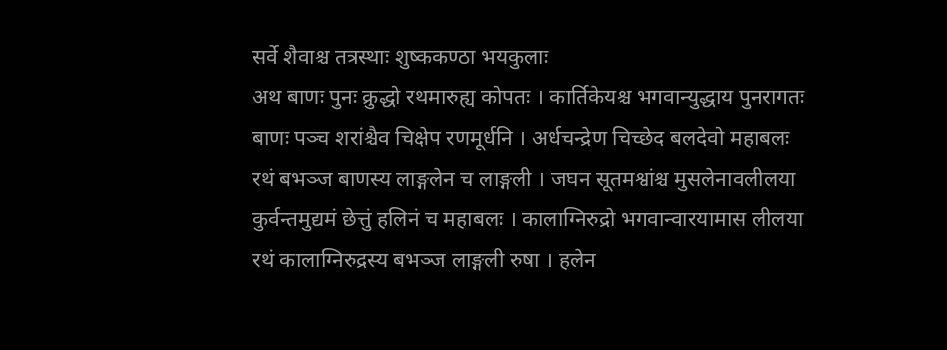सर्वे शैवाश्च तत्रस्थाः शुष्ककण्ठा भयकुलाः
अथ बाणः पुनः क्रुद्धो रथमारुह्य कोपतः । कार्तिकेयश्च भगवान्युद्धाय पुनरागतः
बाणः पञ्च शरांश्चैव चिक्षेप रणमूर्धनि । अर्धचन्द्रेण चिच्छेद बलदेवो महाबलः
रथं बभञ्ज बाणस्य लाङ्गलेन च लाङ्गली । जघन सूतमश्वांश्च मुसलेनावलीलया
कुर्वन्तमुद्यमं छेत्तुं हलिनं च महाबलः । कालाग्निरुद्रो भगवान्वारयामास लीलया
रथं कालाग्निरुद्रस्य बभञ्ज लाङ्गली रुषा । हलेन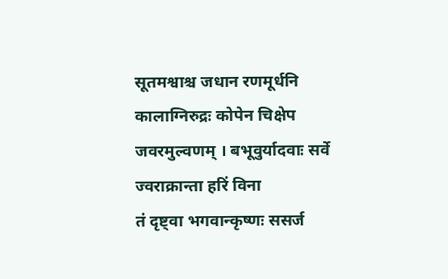सूतमश्वाश्च जधान रणमूर्धनि
कालाग्निरुद्रः कोपेन चिक्षेप जवरमुल्वणम् । बभूवुर्यादवाः सर्वे ज्वराक्रान्ता हरिं विना
तं दृष्ट्वा भगवान्कृष्णः ससर्ज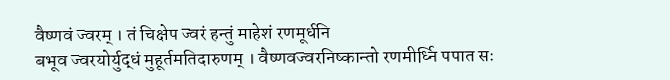वैष्णवं ज्वरम् । तं चिक्षेप ज्वरं हन्तुं माहेशं रणमूर्धनि
बभूव ज्वरयोर्युद्धं मुहूर्तमतिदारुणम् । वैष्णवज्वरनिष्कान्तो रणमीर्ध्नि पपात सः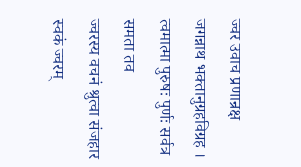ज्वर उवाच प्रणान्रक्ष जगन्नाथ भक्तानुग्रहविग्रह । त्वमात्मा पुरुषः पुर्णः सर्वत्र समता तव
ज्वरस्य वचनं श्रुत्वा संजहार स्वकं ज्वरम्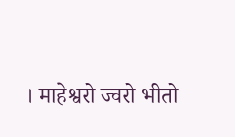। माहेश्वरो ज्वरो भीतो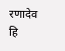रणादेव हि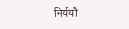निर्ययौ